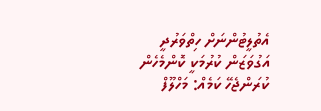އެތުލީޓުންނަށް ހިތްވަރުދީ އަގުވަޒަން ކުރުމަކީ ކޮންމެހެން ކުރަންޖެހޭ ކަމެއް: މަހްލޫފް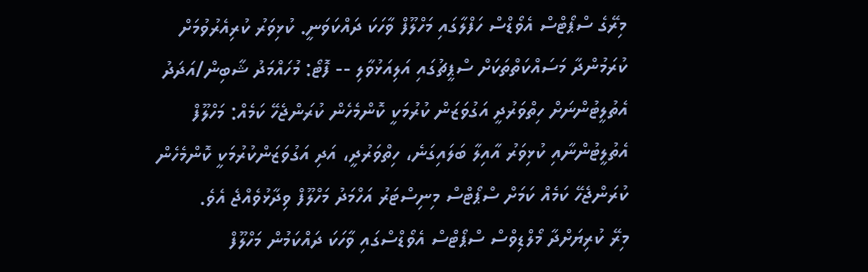މިރޭގެ ސްޕޯޓްސް އެވޯޑްސް ހަފްލާގައި މަހްލޫފް ވާހަކަ ދައްކަވަނީ. ކުޅިވަރު ކުރިއެރުވުމަށް ކުރަމުންދާ މަސައްކަތްތަކަށް ސްޕީޗުގައި އަލިއަޅުވާލި -- ފޮޓޯ: މުހައްމަދު ޝާބިން/އަދަދު
އެތުލީޓުންނަށް ހިތްވަރުދީ އަގުވަޒަން ކުރުމަކީ ކޮންމެހެން ކުރަންޖެހޭ ކަމެއް: މަހްލޫފް
އެތުލީޓުންނާއި ކުޅިވަރު އާއިލާ ބަލައިގަނެ، ހިތްވަރުދީ، އަދި އަގުވަޒަންކުރުމަކީ ކޮންމެހެން ކުރަންޖެހޭ ކަމެއް ކަމަށް ސްޕޯޓްސް މިނިސްޓަރު އަހްމަދު މަހްލޫފް ވިދާޅުވެއްޖެ އެވެ.
މިރޭ ކުރިޔަށްދާ މޯލްޑިވްސް ސްޕޯޓްސް އެވޯޑްސްގައި ވާހަކަ ދައްކަމުން މަހްލޫފް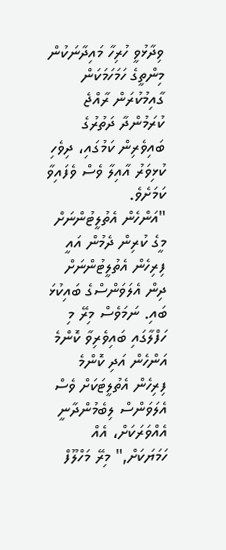ވިދާޅުވީ ހުރިހާ މައިދާނަކުން މިންތީގެ ހަމަހަމަކަން ގާއިމުކުރަން ރާއްޖެ ކުރަމުންދާ ދަތުރުގެ ބައިވެރިން ކަމުގައި، ދިވެހި ކުޅިވަރު އާއިލާ ވެސް ވެފައިވާ ކަމަށެވެ.
"އަންހެން އެތުލީޓުންނަށް މީގެ ކުރިން ދެމުން އައީ ފިރިހެން އެތުލީޓުންނަށް ދިން އެލަވަންސްގެ ބައިކުޅަ ބައި. ނަމަވެސް މިރޭ މި ހަފްލާގައި ބައިވެރިވާ ކޮންމެ އަންހެން އަދި ކޮންމެ ފިރިހެން އެތުލީޓަކަށް ވެސް އެލަވަންސް ލިބެމުންދާނީ އެއްވަރަކަށް، އެއް ހަމަޔަކަށް," މިރޭ މަހްލޫފް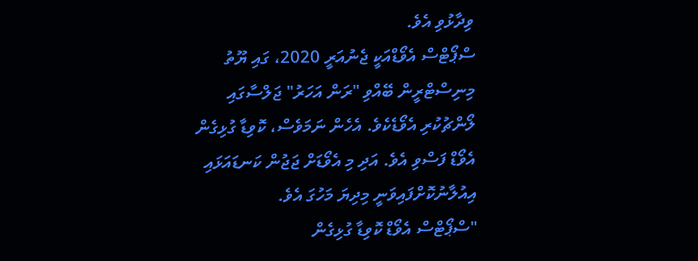ވިދާޅުވި އެވެ.
ސްޕޯޓްސް އެވޯޑްއަކީ ޖެނުއަރީ 2020، ގައި ޔޫތު މިނިސްޓްރީން ބޭއްވި "ރަން އަހަރު" ޖަލްސާގައި ލޯންޗުކުރި އެވޯޑެކެވެ. އެހެން ނަމަވެސް، ކޮވިޑާ ގުޅިގެން އެވޯޑް ފަސްވި އެވެ. އަދި މި އެވޯޑަށް ޖަޖުން ކަނޑައަޅައި އިއުލާނުކޮށްފައިވަނީ މިދިޔަ މަހުގަ އެވެ.
"ސްޕޯޓްސް އެވޯޑް ކޮވިޑާ ގުޅިގެން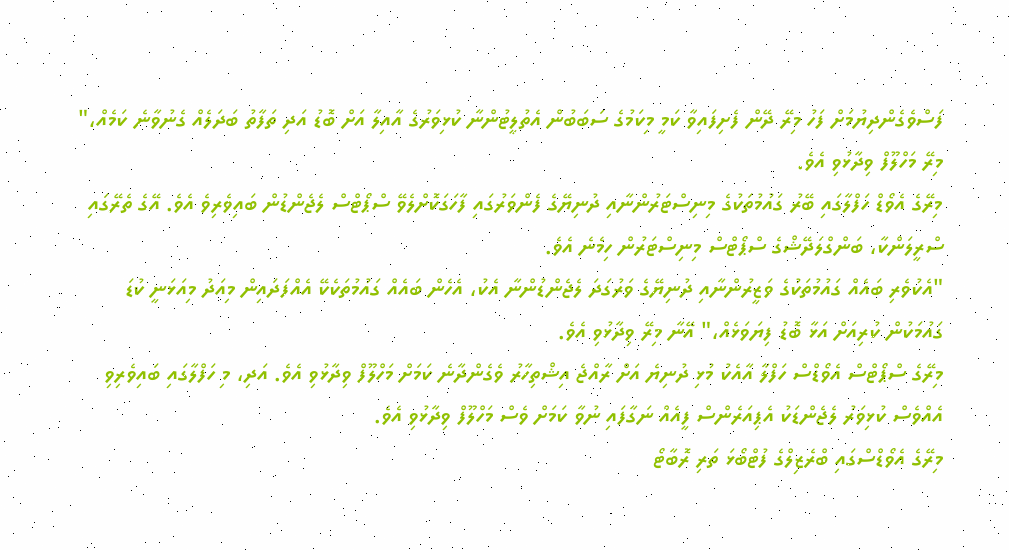ފަސްވެގެންދިޔުމަށް ފަހު މިރޭ ދޭން ފެށިފައިވާ ކަމީ މިކަމުގެ ސަބަބުން އެތުލީޓުންނާ ކުޅިވަރުގެ އާއިލާ އަށް ބޮޑު އަދި ތަފާތު ބަދަލެއް ގެނުވާނެ ކަމެއް،" މިރޭ މަހްލޫފް ވިދާޅުވި އެވެ.
މިރޭގެ އެވޯޑް ހަފްލާގައި ބޭރު ގައުމުތަކުގެ މިނިސްޓަރުންނާއި ދުނިޔޭގެ ފެންވަރުގައި ފާހަގަކޮށްލެވޭ ސްޕޯޓްސް ލެޖެންޑުން ބައިވެރިވެ އެވެ. އޭގެ ތެރޭގައި ސްރީލަންކާ، ބަންގްލަދޭޝްގެ ސްޕޯޓްސް މިނިސްޓަރުން ހިމެނެ އެވެ.
"އެކުވެރި ބައެއް ގައުމުތަކުގެ ވަޒީރުންނާއި ދުނިޔޭގެ ވަރުގަދަ ލެޖެންޑުންނާ އެކު، އެހެން ބައެއް ގައުމުތަކެކޭ އެއްފަދައިން މިއަދު މިއަޅަނީ ކުޑަ ގައުމަކުން ކުރިއަށް އަޅާ ބޮޑު ފިޔަވަޅެއް،" އޭނާ މިރޭ ވިދާޅުވި އެވެ.
މިރޭގެ ސްޕޯޓްސް އެވޯޑްސް ހަފްލާ އާއެކު މުޅި ދުނިޔެ އަށް ރާއްޖެ އިޝްތިހާރު ވެގެންދާނެ ކަމަށް މަހްލޫފް ވިދާޅުވި އެވެ. އަދި، މި ހަފްލާގައި ބައިވެރިވި އެއްވެސް ކުޅިވަރު ލެޖެންޑަކު އެޕިއަރެންސް ފީއެއް ނަގާފައި ނުވާ ކަމަށް ވެސް މަހްލޫފް ވިދާޅުވި އެވެ.
މިރޭގެ އެވޯޑްސްގައި ބްރެޒިލްގެ ފުޓްބޯޅަ ތަރި ރޮބާޓޯ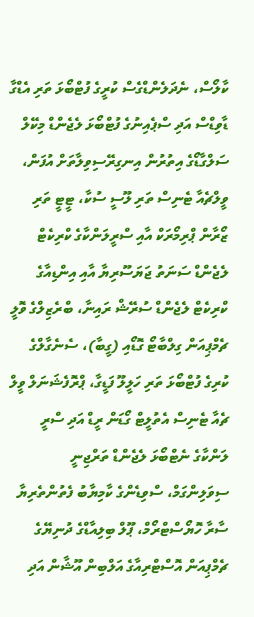ކާލޯސް، ނެދަލެންޑްގެސް ކުރީގެ ފުޓްބޯޅަ ތަރި އެޑްގާ ޑާވިޑްސް އަދި ސްޕެއިނުގެ ފުޓްބޯޅަ ލެޖެންޑް މިކޭލް ސަލްގާޑޯގެ އިތުރުން އިނގިރޭސިވިލާތަށް އުފަން، ވީލްޗެއާ ޓެނިސް ތަރި ލޫސީ ސުކާ، ޓީޓީ ތަރި ޒޯރާން ޕްރިމޯރަކް އާއި ސްރީލަންކާގެ ކްރިކެޓް ލެޖެންޑް ސަނަތު ޖަޔަސޫރިޔާ އާއި އިންޑިއާގެ ކްރިކެޓް ލެޖެންޑް ސުރޭޝް ރައިނާ، ބްރެޒިލްގެ ވޮލީ ޗެމްޕިއަން ގިލްބާޓޯ ގޮޑޯއި (ގީބާ)، ސެނެގާލްގެ ކުރިގެ ފުޓްބޯޅަ ތަރި ހަލީލޫ ފަޑީގާ، ޕްރޮފެޝަނަލް ވީލް ޗެއާ ޓެނިސް އެތުލީޓް ގޯޑަން ރީޑް އަދި ސްރީ ލަންކާގެ ނެޓްބޯޅަ ލެޖެންޑް ތަރްޖިނީ ސިވަލިންގަމް، ސްވިޑެންގެ ކާމިޔާބު ފެތުންތެރިޔާ ސާރާ ހޮޔޯސްޓްރޯމް، ޕޫލް ބިލިއާޑްގެ ދުނިޔޭގެ ޗެމްޕިއަން އޮސްޓްރިއާގެ އަލްބިން އޫޝާން އަދި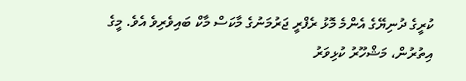ކުރީގެ ދުނިޔޭގެ އެންމެ މޮޅު ރެފްރީ ޖަރުމަނުގެ މާކަސް މާކް ބައިވެރިވެ އެވެ. މީގެ އިތުރުން، މަޝްހޫރު ކުޅިވަރު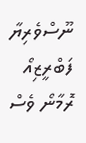ނޫސްވެރިޔާ ފަބްރީޒިއޯ ރޮމާނޯ ވެސް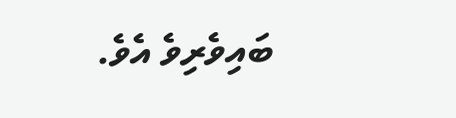ބައިވެރިވެ އެވެ.